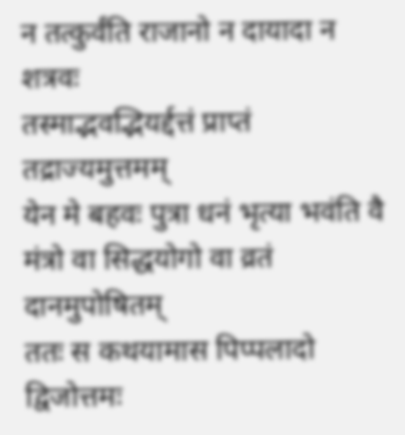न तत्कुर्वंति राजानो न दायादा न शत्रवः
तस्माद्भवद्भियर्द्दत्तं प्राप्तं तद्राज्यमुत्तमम्
येन मे बहवः पुत्रा धनं भृत्या भवंति वै
मंत्रो वा सिद्धयोगो वा व्रतं दानमुपोषितम्
ततः स कथयामास पिप्पलादो द्विजोत्तमः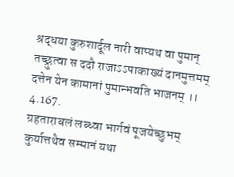श्रद्धया कुरुशार्दूल नारी वाप्यथ वा पुमान्
तच्छ्रुत्वा स ददौ राजाऽऽपाकाख्यं दानमुत्तमम्
दत्तेन येन कामानां पुमान्भवति भाजनम् ।। 4.167.
ग्रहताराबलं लब्ध्वा भार्गवं पूजयेच्छुभम्
कुर्यात्तथैव सम्मानं यथा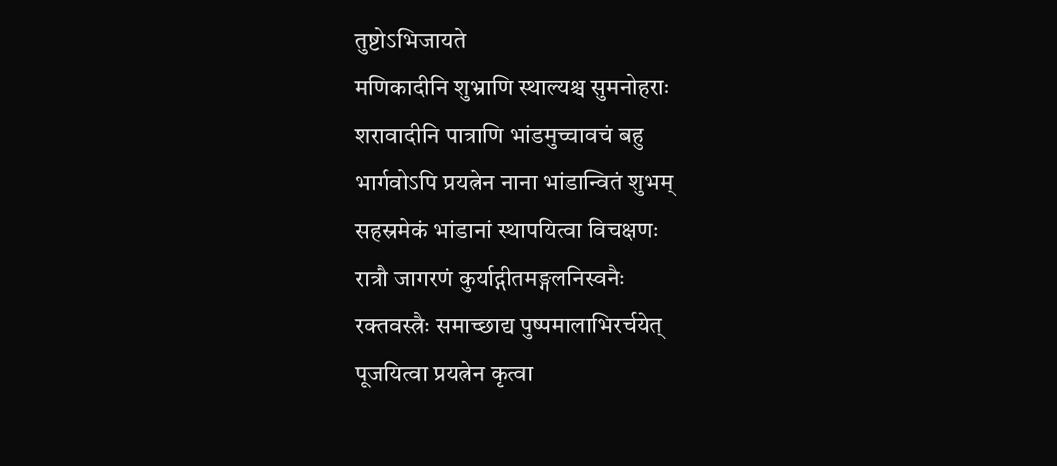तुष्टोऽभिजायते
मणिकादीनि शुभ्राणि स्थाल्यश्च सुमनोहराः
शरावादीनि पात्राणि भांडमुच्चावचं बहु
भार्गवोऽपि प्रयत्नेन नाना भांडान्वितं शुभम्
सहस्रमेकं भांडानां स्थापयित्वा विचक्षणः
रात्रौ जागरणं कुर्याद्गीतमङ्गलनिस्वनैः
रक्तवस्त्रैः समाच्छाद्य पुष्पमालाभिरर्चयेत्
पूजयित्वा प्रयत्नेन कृत्वा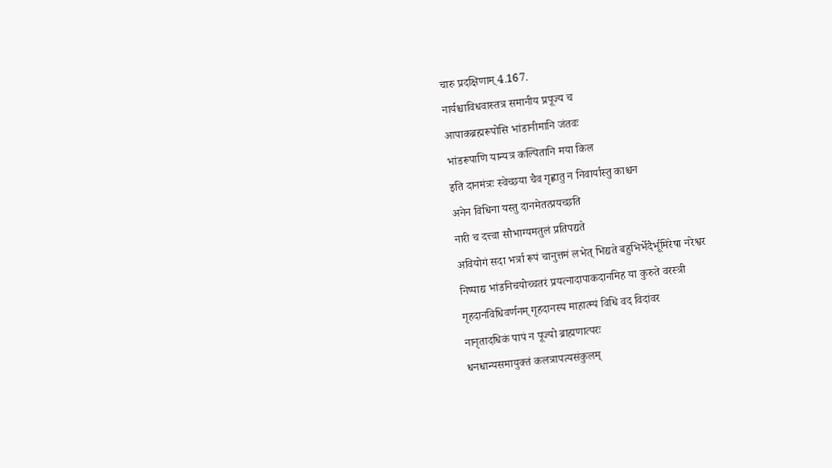चारु प्रदक्षिणाम् 4.167.
नार्यश्चाविधवास्तत्र समानीय प्रपूज्य च
आपाकब्रह्मरूपोसि भांडानीमानि जंतवः
भांडरूपाणि यान्यत्र कल्पितानि मया किल
इति दानमंत्रः स्वेच्छया चैव गृह्णातु न निवार्यास्तु काश्चन
अनेन विधिना यस्तु दानमेतत्प्रयच्छति
नारी च दत्त्वा सौभाग्यमतुलं प्रतिपद्यते
अवियोगं सदा भर्त्रा रूपं चानुत्तमं लभेत् भिद्यते बहुभिर्भेदैर्भूमिरेषा नरेश्वर
निष्पाद्य भांडनिचयोच्चतरं प्रयत्नादापाकदानमिह या कुरुते वरस्त्री
गृहदानविधिवर्णनम् गृहदानस्य माहात्म्यं विधिं वद विदांवर
नानृतादधिकं पापं न पूज्यो ब्राह्मणात्परः
धनधान्यसमायुक्तं कलत्रापत्यसंकुलम्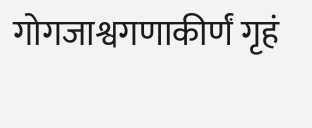गोगजाश्वगणाकीर्णं गृहं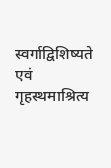स्वर्गाद्विशिष्यते
एवं गृहस्थमाश्रित्य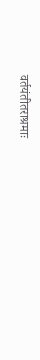वर्तयंतीतराश्रमाः